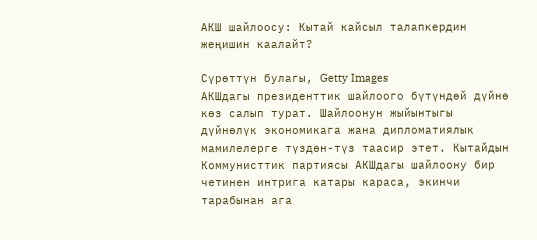АКШ шайлоосу: Кытай кайсыл талапкердин жеңишин каалайт?

Сүрөттүн булагы, Getty Images
АКШдагы президенттик шайлоого бүтүндөй дүйнө көз салып турат. Шайлоонун жыйынтыгы дүйнөлүк экономикага жана дипломатиялык мамилелерге түздөн-түз таасир этет. Кытайдын Коммунисттик партиясы АКШдагы шайлоону бир четинен интрига катары караса, экинчи тарабынан ага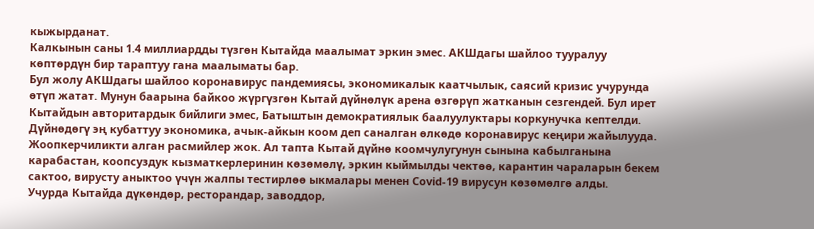кыжырданат.
Калкынын саны 1.4 миллиардды түзгөн Кытайда маалымат эркин эмес. АКШдагы шайлоо тууралуу көптөрдүн бир тараптуу гана маалыматы бар.
Бул жолу АКШдагы шайлоо коронавирус пандемиясы, экономикалык каатчылык, саясий кризис учурунда өтүп жатат. Мунун баарына байкоо жүргүзгөн Кытай дүйнөлүк арена өзгөрүп жатканын сезгендей. Бул ирет Кытайдын авторитардык бийлиги эмес, Батыштын демократиялык баалуулуктары коркунучка кептелди.
Дүйнөдөгү эң кубаттуу экономика, ачык-айкын коом деп саналган өлкөдө коронавирус кеңири жайылууда. Жоопкерчиликти алган расмийлер жок. Ал тапта Кытай дүйнө коомчулугунун сынына кабылганына карабастан, коопсуздук кызматкерлеринин көзөмөлү, эркин кыймылды чектөө, карантин чараларын бекем сактоо, вирусту аныктоо үчүн жалпы тестирлөө ыкмалары менен Covid-19 вирусун көзөмөлгө алды.
Учурда Кытайда дүкөндөр, ресторандар, заводдор,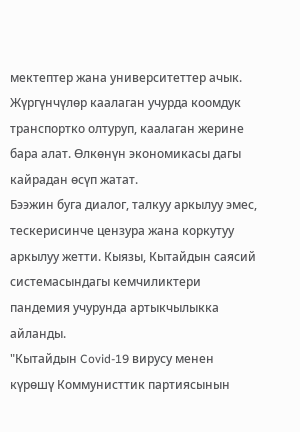мектептер жана университеттер ачык. Жүргүнчүлөр каалаган учурда коомдук транспортко олтуруп, каалаган жерине бара алат. Өлкөнүн экономикасы дагы кайрадан өсүп жатат.
Бээжин буга диалог, талкуу аркылуу эмес, тескерисинче цензура жана коркутуу аркылуу жетти. Кыязы, Кытайдын саясий системасындагы кемчиликтери пандемия учурунда артыкчылыкка айланды.
"Кытайдын Covid-19 вирусу менен күрөшү Коммунисттик партиясынын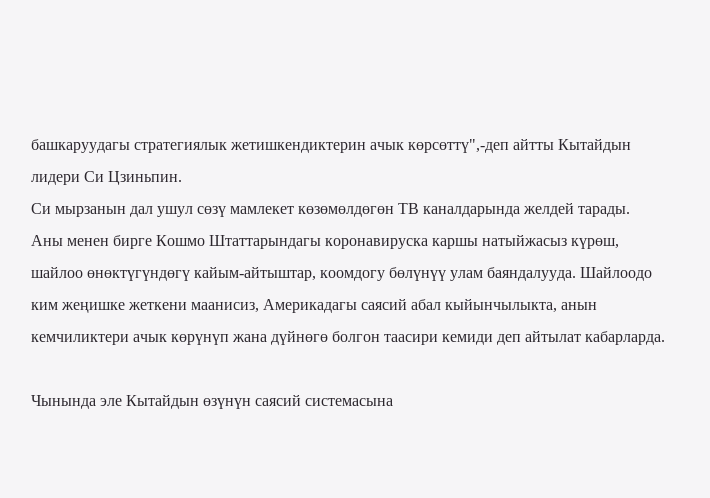башкаруудагы стратегиялык жетишкендиктерин ачык көрсөттү",-деп айтты Кытайдын лидери Си Цзиньпин.
Си мырзанын дал ушул сөзү мамлекет көзөмөлдөгөн ТВ каналдарында желдей тарады. Аны менен бирге Кошмо Штаттарындагы коронавируска каршы натыйжасыз күрөш, шайлоо өнөктүгүндөгү кайым-айтыштар, коомдогу бөлүнүү улам баяндалууда. Шайлоодо ким жеңишке жеткени маанисиз, Америкадагы саясий абал кыйынчылыкта, анын кемчиликтери ачык көрүнүп жана дүйнөгө болгон таасири кемиди деп айтылат кабарларда.

Чынында эле Кытайдын өзүнүн саясий системасына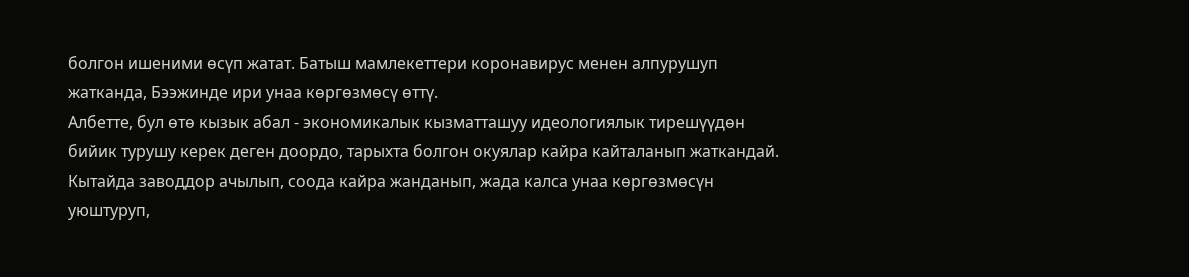болгон ишеними өсүп жатат. Батыш мамлекеттери коронавирус менен алпурушуп жатканда, Бээжинде ири унаа көргөзмөсү өттү.
Албетте, бул өтө кызык абал - экономикалык кызматташуу идеологиялык тирешүүдөн бийик турушу керек деген доордо, тарыхта болгон окуялар кайра кайталанып жаткандай.
Кытайда заводдор ачылып, соода кайра жанданып, жада калса унаа көргөзмөсүн уюштуруп,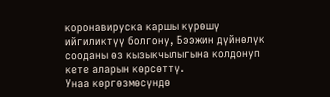коронавируска каршы күрөшү ийгиликтүү болгону, Бээжин дүйнөлүк сооданы өз кызыкчылыгына колдонуп кете аларын көрсөттү.
Унаа көргөзмөсүндө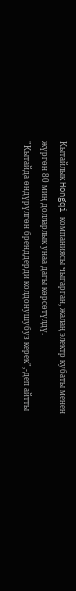Кытайлык Hongqi компаниясы чыгарган, жалаң электр кубаты менен жүргөн 80 миң долларлык унаа дагы көрсөтүлдү.
"Кытайда өндүрүлгөн бренддерди колдонушубуз керек",-деп айтты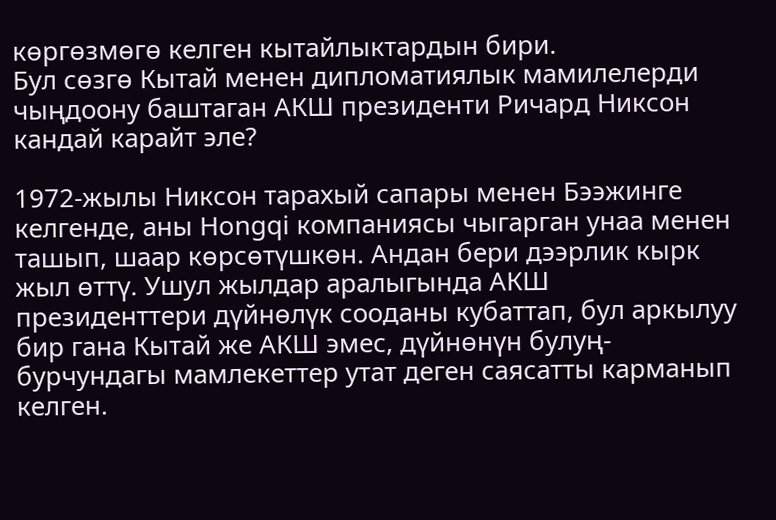көргөзмөгө келген кытайлыктардын бири.
Бул сөзгө Кытай менен дипломатиялык мамилелерди чыңдоону баштаган АКШ президенти Ричард Никсон кандай карайт эле?

1972-жылы Никсон тарахый сапары менен Бээжинге келгенде, аны Hongqi компаниясы чыгарган унаа менен ташып, шаар көрсөтүшкөн. Андан бери дээрлик кырк жыл өттү. Ушул жылдар аралыгында АКШ президенттери дүйнөлүк сооданы кубаттап, бул аркылуу бир гана Кытай же АКШ эмес, дүйнөнүн булуң-бурчундагы мамлекеттер утат деген саясатты карманып келген.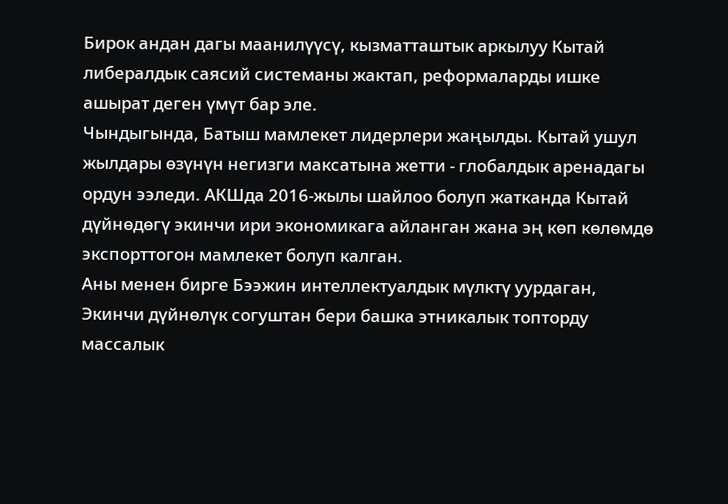Бирок андан дагы маанилүүсү, кызматташтык аркылуу Кытай либералдык саясий системаны жактап, реформаларды ишке ашырат деген үмүт бар эле.
Чындыгында, Батыш мамлекет лидерлери жаңылды. Кытай ушул жылдары өзүнүн негизги максатына жетти - глобалдык аренадагы ордун ээледи. АКШда 2016-жылы шайлоо болуп жатканда Кытай дүйнөдөгү экинчи ири экономикага айланган жана эң көп көлөмдө экспорттогон мамлекет болуп калган.
Аны менен бирге Бээжин интеллектуалдык мүлктү уурдаган, Экинчи дүйнөлүк согуштан бери башка этникалык топторду массалык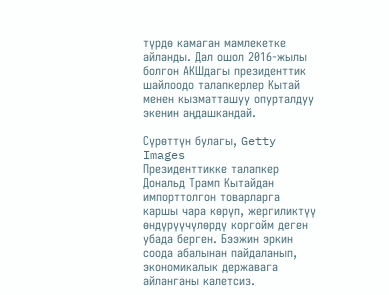түрдө камаган мамлекетке айланды. Дал ошол 2016-жылы болгон АКШдагы президенттик шайлоодо талапкерлер Кытай менен кызматташуу опурталдуу экенин аңдашкандай.

Сүрөттүн булагы, Getty Images
Президенттикке талапкер Дональд Трамп Кытайдан импорттолгон товарларга каршы чара көрүп, жергиликтүү өндүрүүчүлөрдү коргойм деген убада берген. Бээжин эркин соода абалынан пайдаланып, экономикалык державага айланганы калетсиз.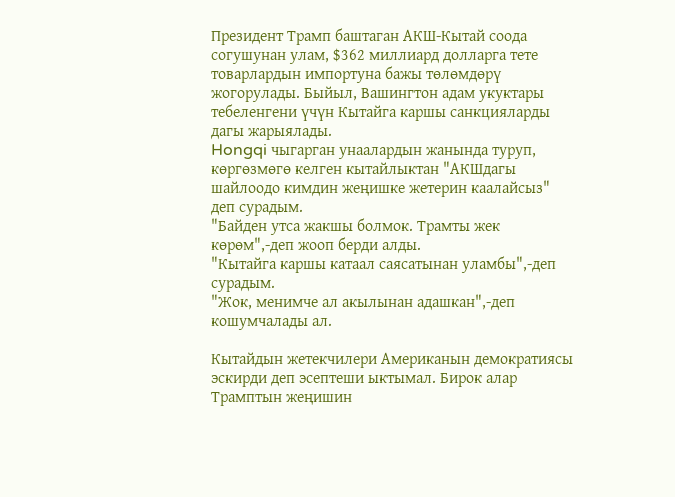Президент Трамп баштаган АКШ-Кытай соода согушунан улам, $362 миллиард долларга тете товарлардын импортуна бажы төлөмдөрү жогорулады. Быйыл, Вашингтон адам укуктары тебеленгени үчүн Кытайга каршы санкцияларды дагы жарыялады.
Hongqi чыгарган унаалардын жанында туруп, көргөзмөгө келген кытайлыктан "АКШдагы шайлоодо кимдин жеңишке жетерин каалайсыз" деп сурадым.
"Байден утса жакшы болмок. Трамты жек көрөм",-деп жооп берди алды.
"Кытайга каршы катаал саясатынан уламбы",-деп сурадым.
"Жок, менимче ал акылынан адашкан",-деп кошумчалады ал.

Кытайдын жетекчилери Американын демократиясы эскирди деп эсептеши ыктымал. Бирок алар Трамптын жеңишин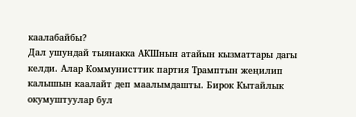каалабайбы?
Дал ушундай тыянакка АКШнын атайын кызматтары дагы келди. Алар Коммунисттик партия Трамптын жеңилип калышын каалайт деп маалымдашты. Бирок Кытайлык окумуштуулар бул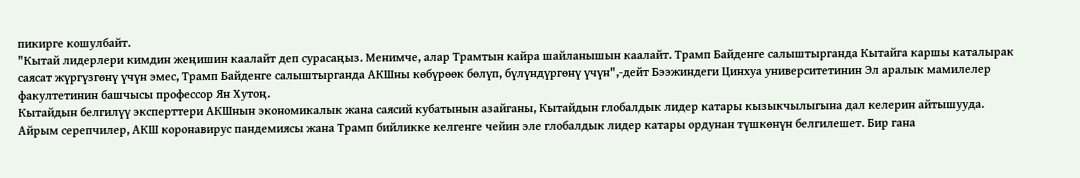пикирге кошулбайт.
"Кытай лидерлери кимдин жеңишин каалайт деп сурасаңыз. Менимче, алар Трамтын кайра шайланышын каалайт. Трамп Байденге салыштырганда Кытайга каршы каталырак саясат жүргүзгөнү үчүн эмес, Трамп Байденге салыштырганда АКШны көбүрөөк бөлүп, бүлүндүргөнү үчүн",-дейт Бээжиндеги Цинхуа университетинин Эл аралык мамилелер факултетинин башчысы профессор Ян Хутоң.
Кытайдын белгилүү эксперттери АКШнын экономикалык жана саясий кубатынын азайганы, Кытайдын глобалдык лидер катары кызыкчылыгына дал келерин айтышууда. Айрым серепчилер, АКШ коронавирус пандемиясы жана Трамп бийликке келгенге чейин эле глобалдык лидер катары ордунан түшкөнүн белгилешет. Бир гана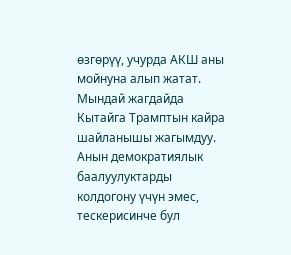өзгөрүү, учурда АКШ аны мойнуна алып жатат. Мындай жагдайда Кытайга Трамптын кайра шайланышы жагымдуу. Анын демократиялык баалуулуктарды колдогону үчүн эмес, тескерисинче бул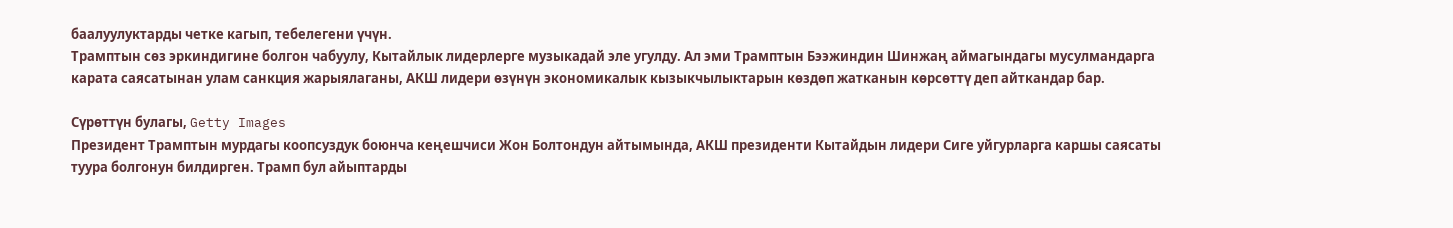баалуулуктарды четке кагып, тебелегени үчүн.
Трамптын сөз эркиндигине болгон чабуулу, Кытайлык лидерлерге музыкадай эле угулду. Ал эми Трамптын Бээжиндин Шинжаң аймагындагы мусулмандарга карата саясатынан улам санкция жарыялаганы, АКШ лидери өзүнүн экономикалык кызыкчылыктарын көздөп жатканын көрсөттү деп айткандар бар.

Сүрөттүн булагы, Getty Images
Президент Трамптын мурдагы коопсуздук боюнча кеңешчиси Жон Болтондун айтымында, АКШ президенти Кытайдын лидери Сиге уйгурларга каршы саясаты туура болгонун билдирген. Трамп бул айыптарды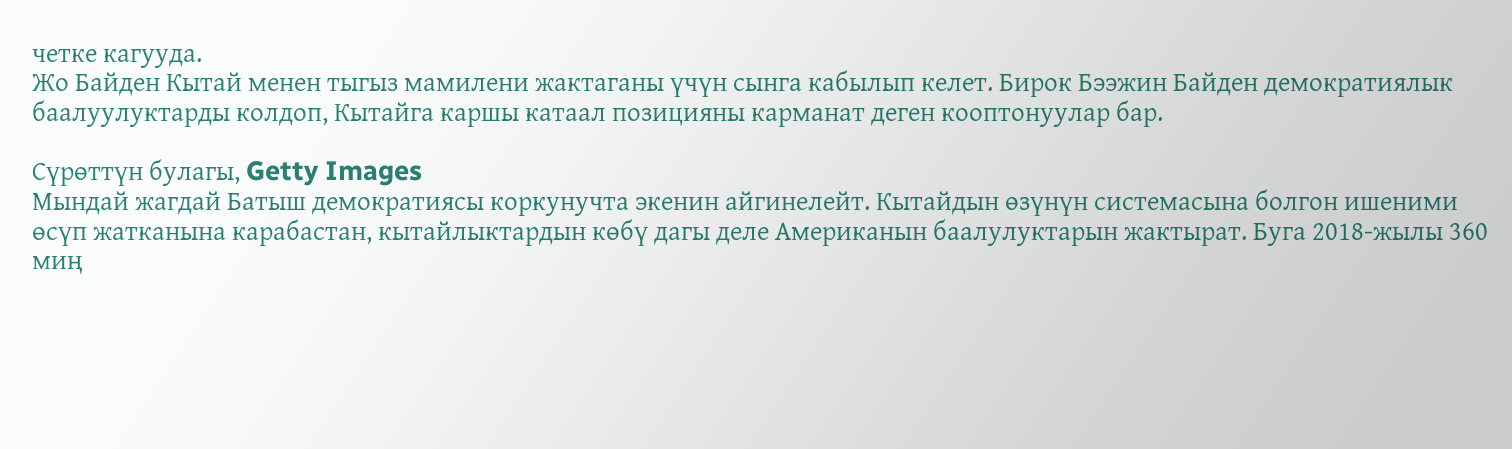четке кагууда.
Жо Байден Кытай менен тыгыз мамилени жактаганы үчүн сынга кабылып келет. Бирок Бээжин Байден демократиялык баалуулуктарды колдоп, Кытайга каршы катаал позицияны карманат деген кооптонуулар бар.

Сүрөттүн булагы, Getty Images
Мындай жагдай Батыш демократиясы коркунучта экенин айгинелейт. Кытайдын өзүнүн системасына болгон ишеними өсүп жатканына карабастан, кытайлыктардын көбү дагы деле Американын баалулуктарын жактырат. Буга 2018-жылы 360 миң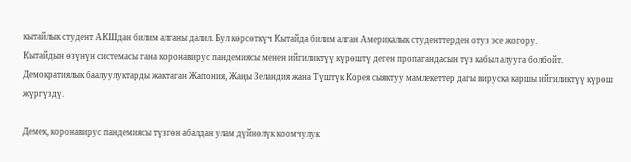кытайлык студент АКШдан билим алганы далил. Бул көрсөткүч Кытайда билим алган Америкалык студенттерден отуз эсе жогору.
Кытайдын өзүнүн системасы гана коронавирус пандемиясы менен ийгиликтүү күрөштү деген пропагандасын түз кабыл алууга болбойт. Демократиялык баалуулуктарды жактаган Жапония, Жаңы Зеландия жана Түштүк Корея сыяктуу мамлекеттер дагы вируска каршы ийгиликтүү күрөш жүргүздү.

Демек, коронавирус пандемиясы түзгөн абалдан улам дүйнөлүк коомчулук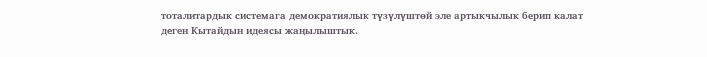тоталитардык системага демократиялык түзүлүштөй эле артыкчылык берип калат деген Кытайдын идеясы жаңылыштык.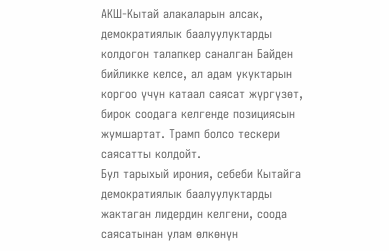АКШ-Кытай алакаларын алсак, демократиялык баалуулуктарды колдогон талапкер саналган Байден бийликке келсе, ал адам укуктарын коргоо үчүн катаал саясат жүргүзөт, бирок соодага келгенде позициясын жумшартат. Трамп болсо тескери саясатты колдойт.
Бул тарыхый ирония, себеби Кытайга демократиялык баалуулуктарды жактаган лидердин келгени, соода саясатынан улам өлкөнүн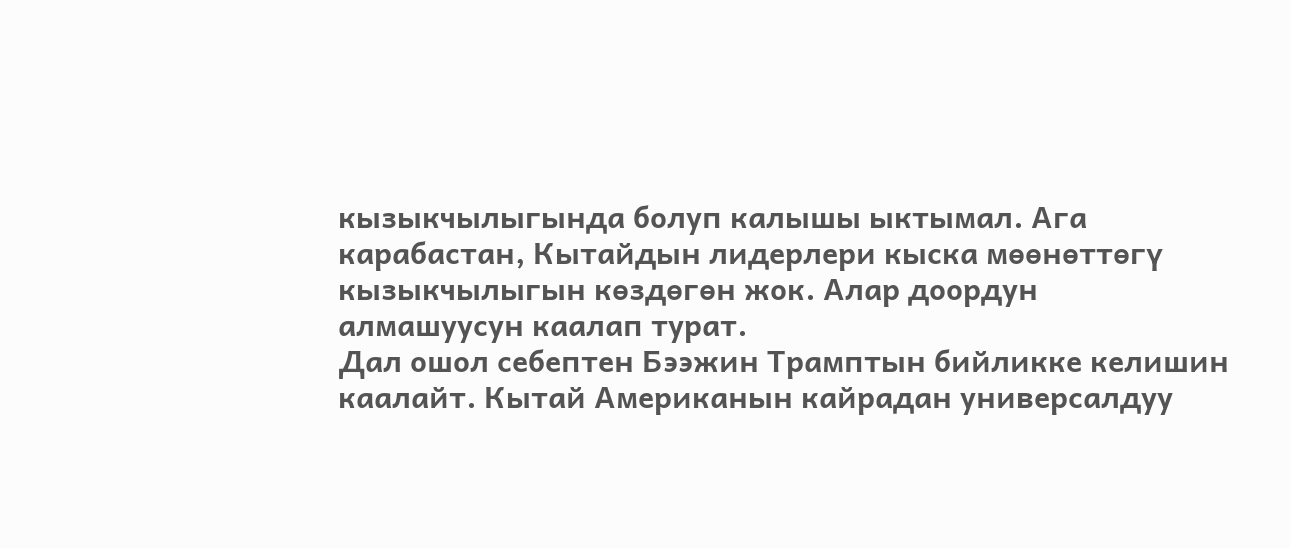кызыкчылыгында болуп калышы ыктымал. Ага карабастан, Кытайдын лидерлери кыска мөөнөттөгү кызыкчылыгын көздөгөн жок. Алар доордун алмашуусун каалап турат.
Дал ошол себептен Бээжин Трамптын бийликке келишин каалайт. Кытай Американын кайрадан универсалдуу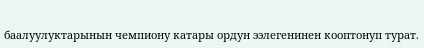баалуулуктарынын чемпиону катары ордун ээлегенинен кооптонуп турат.